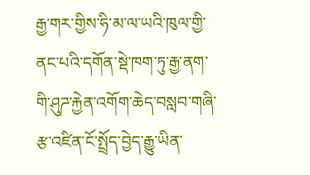རྒྱ་གར་གྱིས་ཧི་མ་ལ་ཡའི་ཁུལ་གྱི་ནང་པའི་དགོན་སྡེ་ཁག་ཏུ་རྒྱ་ནག་གི་ཤུཌ་རྐྱེན་འགོག་ཆེད་བསླབ་གཞི་རྩ་འཛིན་ངོ་སྤྲོད་བྱེད་རྒྱུ་ཡིན་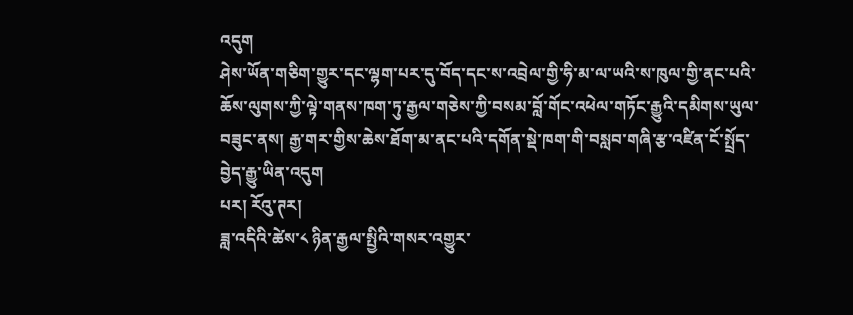འདུག
ཤེས་ཡོན་གཅིག་གྱུར་དང་ལྷག་པར་དུ་བོད་དང་ས་འབྲེལ་གྱི་ཧི་མ་ལ་ཡའི་ས་ཁུལ་གྱི་ནང་པའི་ཆོས་ལུགས་ཀྱི་ལྟེ་གནས་ཁག་ཏུ་རྒྱལ་གཅེས་ཀྱི་བསམ་བློ་གོང་འཕེལ་གཏོང་རྒྱུའི་དམིགས་ཡུལ་བཟུང་ནས། རྒྱ་གར་གྱིས་ཆེས་ཐོག་མ་ནང་པའི་དགོན་སྡེ་ཁག་གི་བསླབ་གཞི་རྩ་འཛིན་ངོ་སྤྲོད་བྱེད་རྒྱུ་ཡིན་འདུག
པར། རོའུ་ཊར།
ཟླ་འདིའི་ཚེས་༨ ཉིན་རྒྱལ་སྤྱིའི་གསར་འགྱུར་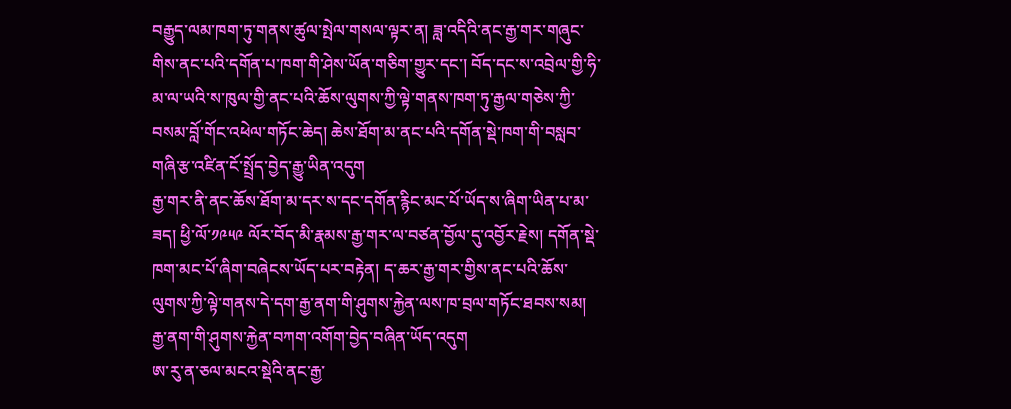བརྒྱུད་ལམ་ཁག་ཏུ་གནས་ཚུལ་སྤེལ་གསལ་ལྟར་ན། ཟླ་འདིའི་ནང་རྒྱ་གར་གཞུང་གིས་ནང་པའི་དགོན་པ་ཁག་གི་ཤེས་ཡོན་གཅིག་གྱུར་དང་། བོད་དང་ས་འབྲེལ་གྱི་ཧི་མ་ལ་ཡའི་ས་ཁུལ་གྱི་ནང་པའི་ཆོས་ལུགས་ཀྱི་ལྟེ་གནས་ཁག་ཏུ་རྒྱལ་གཅེས་ཀྱི་བསམ་བློ་གོང་འཕེལ་གཏོང་ཆེད། ཆེས་ཐོག་མ་ནང་པའི་དགོན་སྡེ་ཁག་གི་བསླབ་གཞི་རྩ་འཛིན་ངོ་སྤྲོད་བྱེད་རྒྱུ་ཡིན་འདུག
རྒྱ་གར་ནི་ནང་ཆོས་ཐོག་མ་དར་ས་དང་དགོན་རྙིང་མང་པོ་ཡོད་ས་ཞིག་ཡིན་པ་མ་ཟད། ཕྱི་ལོ་༡༩༥༩ ལོར་བོད་མི་རྣམས་རྒྱ་གར་ལ་བཙན་བྱོལ་དུ་འབྱོར་རྗེས། དགོན་སྡེ་ཁག་མང་པོ་ཞིག་བཞེངས་ཡོད་པར་བརྟེན། ད་ཆར་རྒྱ་གར་གྱིས་ནང་པའི་ཆོས་ལུགས་ཀྱི་ལྟེ་གནས་དེ་དག་རྒྱ་ནག་གི་ཤུགས་རྐྱེན་ལས་ཁ་བྲལ་གཏོང་ཐབས་སམ། རྒྱ་ནག་གི་ཤུགས་རྐྱེན་བཀག་འགོག་བྱེད་བཞིན་ཡོད་འདུག
ཨ་རུ་ན་ཅལ་མངའ་སྡེའི་ནང་རྒྱ་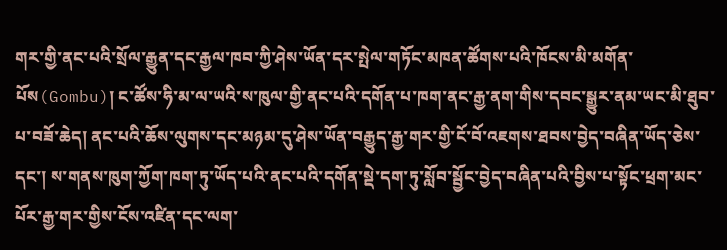གར་གྱི་ནང་པའི་སྲོལ་རྒྱུན་དང་རྒྱལ་ཁབ་ཀྱི་ཤེས་ཡོན་དར་སྤེལ་གཏོང་མཁན་ཚོགས་པའི་ཁོངས་མི་མགོན་པོས(Gombu)། ང་ཚོས་ཧི་མ་ལ་ཡའི་ས་ཁུལ་གྱི་ནང་པའི་དགོན་པ་ཁག་ནང་རྒྱ་ནག་གིས་དབང་སྒྱུར་ནམ་ཡང་མི་ཐུབ་པ་བཟོ་ཆེད། ནང་པའི་ཆོས་ལུགས་དང་མཉམ་དུ་ཤེས་ཡོན་བརྒྱུད་རྒྱ་གར་གྱི་ངོ་བོ་འཇགས་ཐབས་བྱེད་བཞིན་ཡོད་ཅེས་དང་། ས་གནས་ཁུག་ཀྱོག་ཁག་ཏུ་ཡོད་པའི་ནང་པའི་དགོན་སྡེ་དག་ཏུ་སློབ་སྦྱོང་བྱེད་བཞིན་པའི་བྱིས་པ་སྟོང་ཕྲག་མང་པོར་རྒྱ་གར་གྱིས་ངོས་འཛིན་དང་ལག་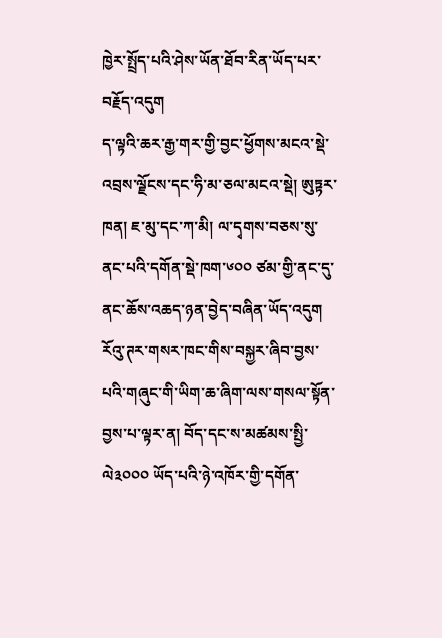ཁྱེར་སྤྲོད་པའི་ཤེས་ཡོན་ཐོབ་རིན་ཡོད་པར་བརྗོད་འདུག
ད་ལྟའི་ཆར་རྒྱ་གར་གྱི་བྱང་ཕྱོགས་མངའ་སྡེ་འབྲས་ལྗོངས་དང་ཧི་མ་ཅལ་མངའ་སྡེ། ཨུཏྟར་ཁན། ཇ་མུ་དང་ཀ་མི། ལ་དྭགས་བཅས་སུ་ནང་པའི་དགོན་སྡེ་ཁག་༦༠༠ ཙམ་གྱི་ནང་དུ་ནང་ཆོས་འཆད་ཉན་བྱེད་བཞིན་ཡོད་འདུག རོའུ་ཊར་གསར་ཁང་གིས་བསྐྱར་ཞིབ་བྱས་པའི་གཞུང་གི་ཡིག་ཆ་ཞིག་ལས་གསལ་སྟོན་བྱས་པ་ལྟར་ན། བོད་དང་ས་མཚམས་སྤྱི་ལེ༣༠༠༠ ཡོད་པའི་ཉེ་འཁོར་གྱི་དགོན་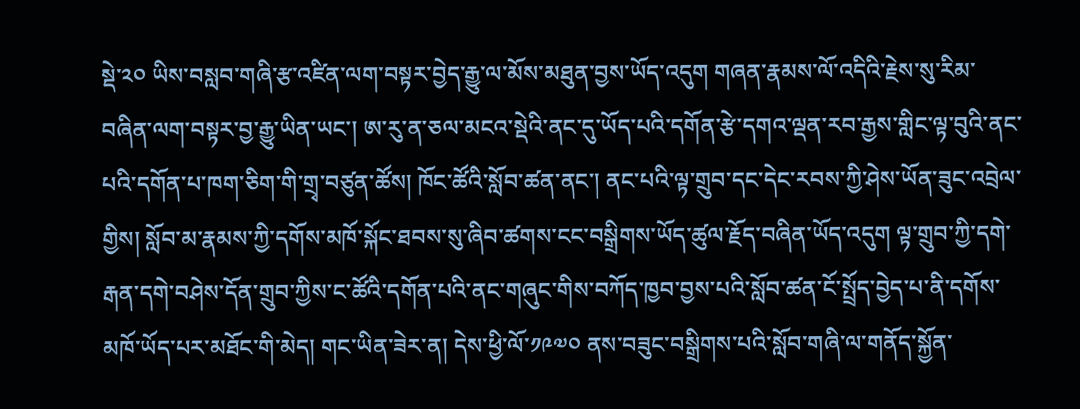སྡེ་༢༠ ཡིས་བསླབ་གཞི་རྩ་འཛིན་ལག་བསྟར་བྱེད་རྒྱུ་ལ་མོས་མཐུན་བྱས་ཡོད་འདུག གཞན་རྣམས་ལོ་འདིའི་རྗེས་སུ་རིམ་བཞིན་ལག་བསྟར་བྱ་རྒྱུ་ཡིན་ཡང་། ཨ་རུ་ན་ཅལ་མངའ་སྡེའི་ནང་དུ་ཡོད་པའི་དགོན་རྩེ་དགའ་ལྡན་རབ་རྒྱས་གླིང་ལྟ་བུའི་ནང་པའི་དགོན་པ་ཁག་ཅིག་གི་གྲྭ་བཙུན་ཚོས། ཁོང་ཚོའི་སློབ་ཚན་ནང་། ནང་པའི་ལྟ་གྲུབ་དང་དེང་རབས་ཀྱི་ཤེས་ཡོན་ཟུང་འབྲེལ་གྱིས། སློབ་མ་རྣམས་ཀྱི་དགོས་མཁོ་སྐོང་ཐབས་སུ་ཞིབ་ཚགས་ངང་བསྒྲིགས་ཡོད་ཚུལ་རྗོད་བཞིན་ཡོད་འདུག ལྟ་གྲུབ་ཀྱི་དགེ་རྒན་དགེ་བཤེས་དོན་གྲུབ་ཀྱིས་ང་ཚོའི་དགོན་པའི་ནང་གཞུང་གིས་བཀོད་ཁྱབ་བྱས་པའི་སློབ་ཚན་ངོ་སྤྲོད་བྱེད་པ་ནི་དགོས་མཁོ་ཡོད་པར་མཐོང་གི་མེད། གང་ཡིན་ཟེར་ན། དེས་ཕྱི་ལོ་༡༩༧༠ ནས་བཟུང་བསྒྲིགས་པའི་སློབ་གཞི་ལ་གནོད་སྐྱོན་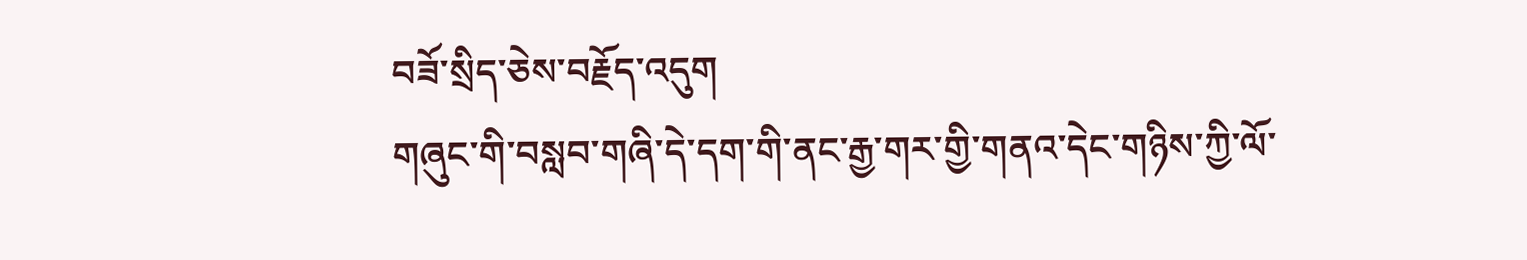བཟོ་སྲིད་ཅེས་བརྗོད་འདུག
གཞུང་གི་བསླབ་གཞི་དེ་དག་གི་ནང་རྒྱ་གར་གྱི་གནའ་དེང་གཉིས་ཀྱི་ལོ་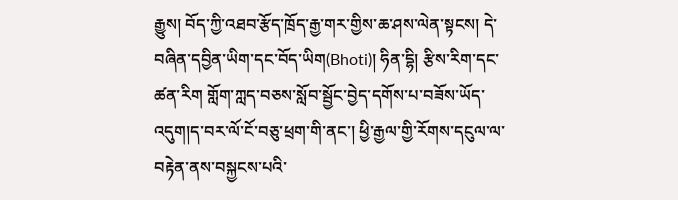རྒྱུས། བོད་ཀྱི་འཐབ་རྩོད་ཁྲོད་རྒྱ་གར་གྱིས་ཆ་ཤས་ལེན་སྟངས། དེ་བཞིན་དབྱིན་ཡིག་དང་བོད་ཡིག(Bhoti)། ཧིན་དྷི། རྩིས་རིག་དང་ཚན་རིག གློག་ཀླད་བཅས་སློབ་སྦྱོང་བྱེད་དགོས་པ་བཟོས་ཡོད་འདུག།ད་བར་ལོ་ངོ་བཅུ་ཕྲག་གི་ནང་། ཕྱི་རྒྱལ་གྱི་རོགས་དངུལ་ལ་བརྟེན་ནས་བསྐྱངས་པའི་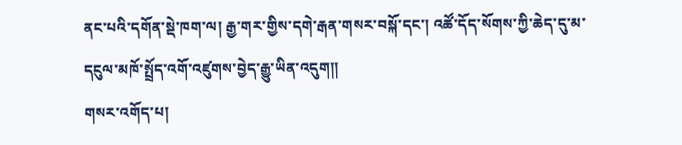ནང་པའི་དགོན་སྡེ་ཁག་ལ། རྒྱ་གར་གྱིས་དགེ་རྒན་གསར་བསྐོ་དང་། འཚོ་དོད་སོགས་ཀྱི་ཆེད་དུ་མ་དངུལ་མཁོ་སྤྲོད་འགོ་འཛུགས་བྱེད་རྒྱུ་ཡིན་འདུག།།
གསར་འགོད་པ།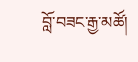བློ་བཟང་རྒྱ་མཚོ།